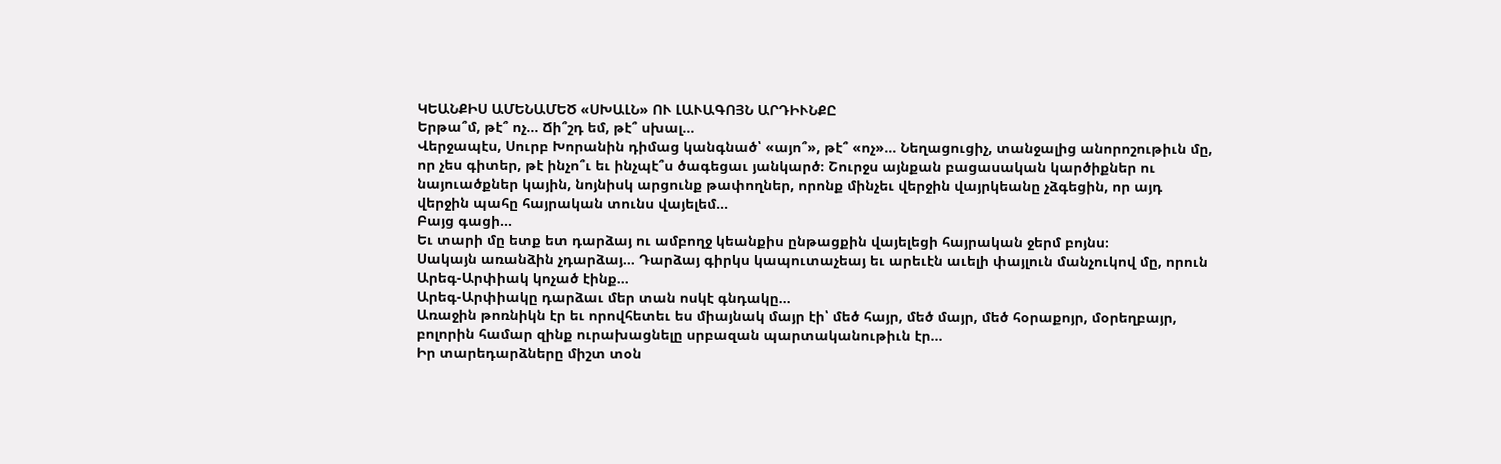ԿԵԱՆՔԻՍ ԱՄԵՆԱՄԵԾ «ՍԽԱԼՆ» ՈՒ ԼԱՒԱԳՈՅՆ ԱՐԴԻՒՆՔԸ
Երթա՞մ, թէ՞ ոչ… Ճի՞շդ եմ, թէ՞ սխալ…
Վերջապէս, Սուրբ Խորանին դիմաց կանգնած՝ «այո՞», թէ՞ «ոչ»… Նեղացուցիչ, տանջալից անորոշութիւն մը, որ չես գիտեր, թէ ինչո՞ւ եւ ինչպէ՞ս ծագեցաւ յանկարծ։ Շուրջս այնքան բացասական կարծիքներ ու նայուածքներ կային, նոյնիսկ արցունք թափողներ, որոնք մինչեւ վերջին վայրկեանը չձգեցին, որ այդ վերջին պահը հայրական տունս վայելեմ…
Բայց գացի…
Եւ տարի մը ետք ետ դարձայ ու ամբողջ կեանքիս ընթացքին վայելեցի հայրական ջերմ բոյնս։
Սակայն առանձին չդարձայ… Դարձայ գիրկս կապուտաչեայ եւ արեւէն աւելի փայլուն մանչուկով մը, որուն Արեգ-Արփիակ կոչած էինք…
Արեգ-Արփիակը դարձաւ մեր տան ոսկէ գնդակը…
Առաջին թոռնիկն էր եւ որովհետեւ ես միայնակ մայր էի՝ մեծ հայր, մեծ մայր, մեծ հօրաքոյր, մօրեղբայր, բոլորին համար զինք ուրախացնելը սրբազան պարտականութիւն էր…
Իր տարեդարձները միշտ տօն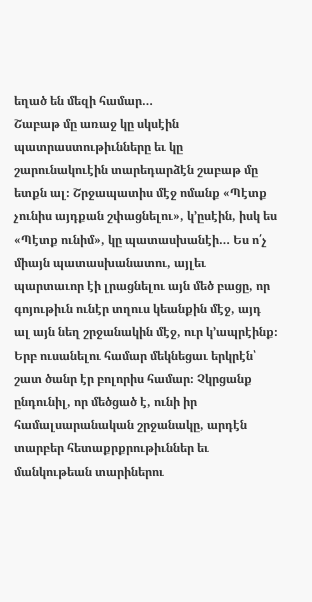եղած են մեզի համար…
Շաբաթ մը առաջ կը սկսէին պատրաստութիւնները եւ կը շարունակուէին տարեդարձէն շաբաթ մը ետքն ալ։ Շրջապատիս մէջ ոմանք «Պէտք չունիս այդքան շփացնելու», կ՚ըսէին, իսկ ես «Պէտք ունիմ», կը պատասխանէի… Ես ո՛չ միայն պատասխանատու, այլեւ պարտաւոր էի լրացնելու այն մեծ բացը, որ գոյութիւն ունէր տղուս կեանքին մէջ, այդ ալ այն նեղ շրջանակին մէջ, ուր կ՚ապրէինք։
Երբ ուսանելու համար մեկնեցաւ երկրէն՝ շատ ծանր էր բոլորիս համար։ Չկրցանք ընդունիլ, որ մեծցած է, ունի իր համալսարանական շրջանակը, արդէն տարբեր հետաքրքրութիւններ եւ մանկութեան տարիներու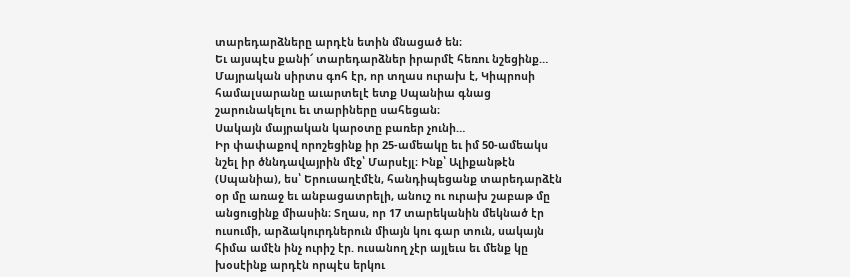տարեդարձները արդէն ետին մնացած են։
Եւ այսպէս քանի՜ տարեդարձներ իրարմէ հեռու նշեցինք…
Մայրական սիրտս գոհ էր, որ տղաս ուրախ է, Կիպրոսի համալսարանը աւարտելէ ետք Սպանիա գնաց շարունակելու եւ տարիները սահեցան։
Սակայն մայրական կարօտը բառեր չունի…
Իր փափաքով որոշեցինք իր 25-ամեակը եւ իմ 50-ամեակս նշել իր ծննդավայրին մէջ՝ Մարսէյլ։ Ինք՝ Ալիքանթէն (Սպանիա), ես՝ Երուսաղէմէն, հանդիպեցանք տարեդարձէն օր մը առաջ եւ անբացատրելի, անուշ ու ուրախ շաբաթ մը անցուցինք միասին։ Տղաս, որ 17 տարեկանին մեկնած էր ուսումի, արձակուրդներուն միայն կու գար տուն, սակայն հիմա ամէն ինչ ուրիշ էր. ուսանող չէր այլեւս եւ մենք կը խօսէինք արդէն որպէս երկու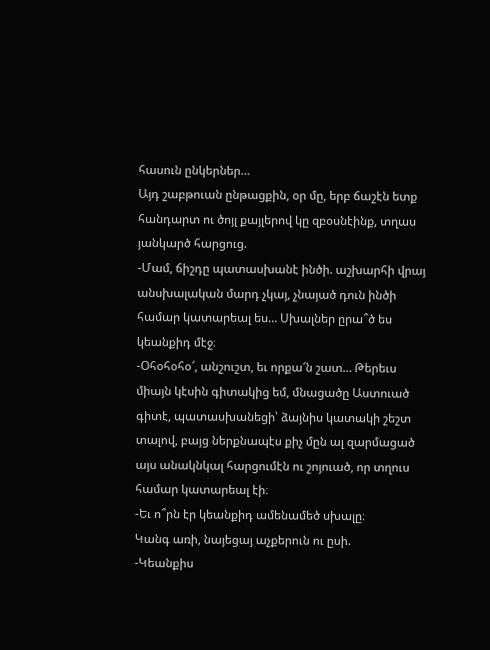հասուն ընկերներ…
Այդ շաբթուան ընթացքին, օր մը, երբ ճաշէն ետք հանդարտ ու ծոյլ քայլերով կը զբօսնէինք, տղաս յանկարծ հարցուց.
-Մամ, ճիշդը պատասխանէ ինծի. աշխարհի վրայ անսխալական մարդ չկայ, չնայած դուն ինծի համար կատարեալ ես… Սխալներ ըրա՞ծ ես կեանքիդ մէջ։
-Օհօհօհօ՜, անշուշտ, եւ որքա՜ն շատ… Թերեւս միայն կէսին գիտակից եմ, մնացածը Աստուած գիտէ, պատասխանեցի՝ ձայնիս կատակի շեշտ տալով, բայց ներքնապէս քիչ մըն ալ զարմացած այս անակնկալ հարցումէն ու շոյուած, որ տղուս համար կատարեալ էի։
-Եւ ո՞րն էր կեանքիդ ամենամեծ սխալը։
Կանգ առի, նայեցայ աչքերուն ու ըսի.
-Կեանքիս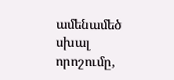ամենամեծ սխալ որոշումը,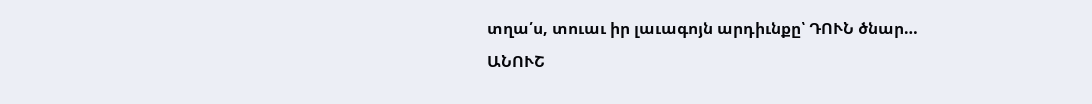տղա՛ս, տուաւ իր լաւագոյն արդիւնքը՝ ԴՈՒՆ ծնար…
ԱՆՈՒՇ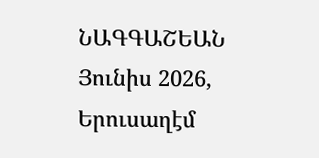ՆԱԳԳԱՇԵԱՆ
Յունիս 2026, Երուսաղէմ